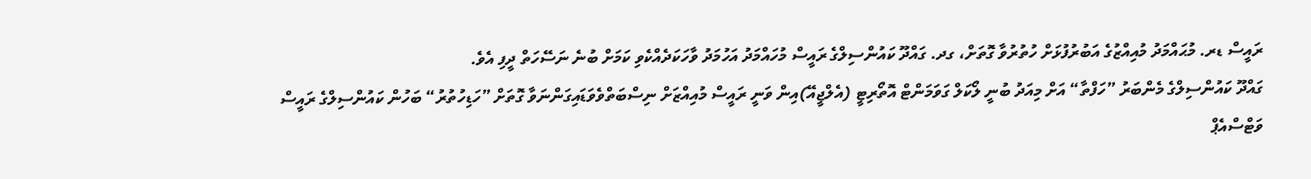ރައީސް ޑރ. މުޙައްމަދު މުއިއްޒުގެ އަބުރުފުޅަށް ހުތުރުވާ ގޮތަށް، ގދ. ގައްދޫ ކައުންސިލްގެ ރައީސް މުހައްމަދު އަހުމަދު ވާހަކަދެއްކެވި ކަމަށް ބުނެ ނަސޭހަތް ދީފި އެވެ.
ގައްދޫ ކައުންސިލްގެ މެންބަރު ”ހަފްތާ“ އަށް މިއަދު ބުނީ ލޯކަލް ގަވަމަންޓް އޮތޯރިޓީ (އެލްޖީއޭ)އިން ވަނީ ރައީސް މުއިއްޒަށް ނިސްބަތްވެވަޑައިގަންނަވާ ގޮތަށް ”ހަޑިހުތުރު“ ބަހުން ކައުންސިލްގެ ރައީސް ވަޓްސްއެޕް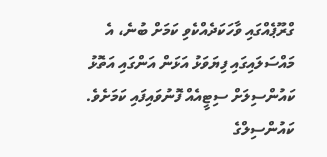ގްރޫޕެއްގައި ވާހަކަދެއްކެވި ކަމަށް ބުނެ، އެ މައްސަލައިގައި ފިޔަވަޅު އަޅަން އަންގައި އަތޮޅު ކައުންސިލަށް ސިޓީއެއް ފޮނުވައިފައި ކަމަށެވެ.
ކައުންސިލްގެ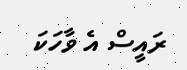ރައީސް އެ ވާހަކަ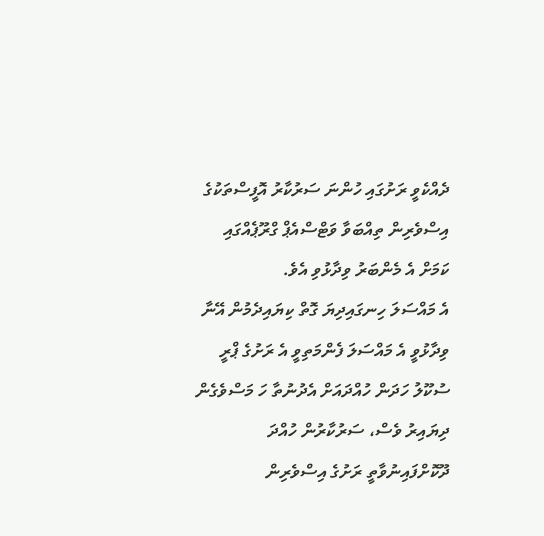ދެއްކެވީ ރަށުގައި ހުންނަ ސަރުކާރު އޮފީސްތަކުގެ އިސްވެރިން ތިއްބަވާ ވަޓްސްއެޕް ގްރޫޕެއްގައި ކަމަށް އެ މެންބަރު ވިދާޅުވި އެވެ.
އެ މައްސަލަ ހިނގައިދިޔަ ގޮތް ކިޔައިދެމުން އޭނާ ވިދާޅުވީ އެ މައްސަލަ ފެންމަތިވީ އެ ރަށުގެ ޕްރީ ސުކޫލު ހަދަން ހުއްދައަށް އެދުނުތާ ހަ މަސްވެގެން ދިޔައިރު ވެސް، ސަރުކާރުން ހުއްދަ ދޫކޮށްފައިނުވާތީ ރަށުގެ އިސްވެރިން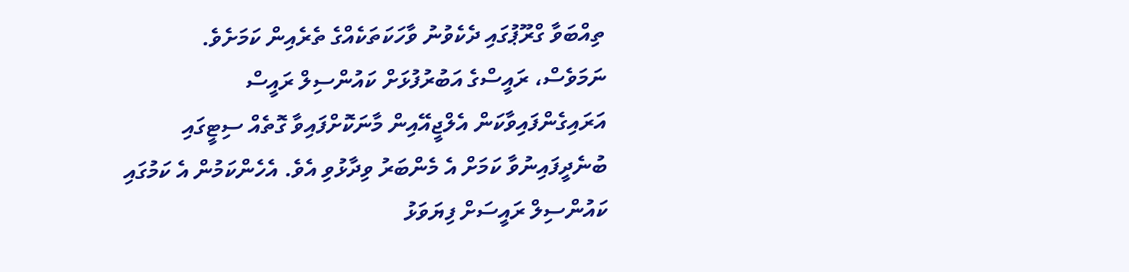ތިއްބަވާ ގްރޫޕުގައި ދެކެވުނު ވާހަކަތަކެއްގެ ތެރެއިން ކަމަށެވެ.
ނަމަވެސް، ރައީސްގެ އަބުރުފުޅަށް ކައުންސިލް ރައީސް އަރައިގެންފައިވާކަން އެލްޖީއޭއިން މާނަކޮށްފައިވާ ގޮތެއް ސިޓީގައި ބުނެދީފައިނުވާ ކަމަށް އެ މެންބަރު ވިދާޅުވި އެވެ. އެހެންކަމުން އެ ކަމުގައި ކައުންސިލް ރައީސަށް ފިޔަވަޅު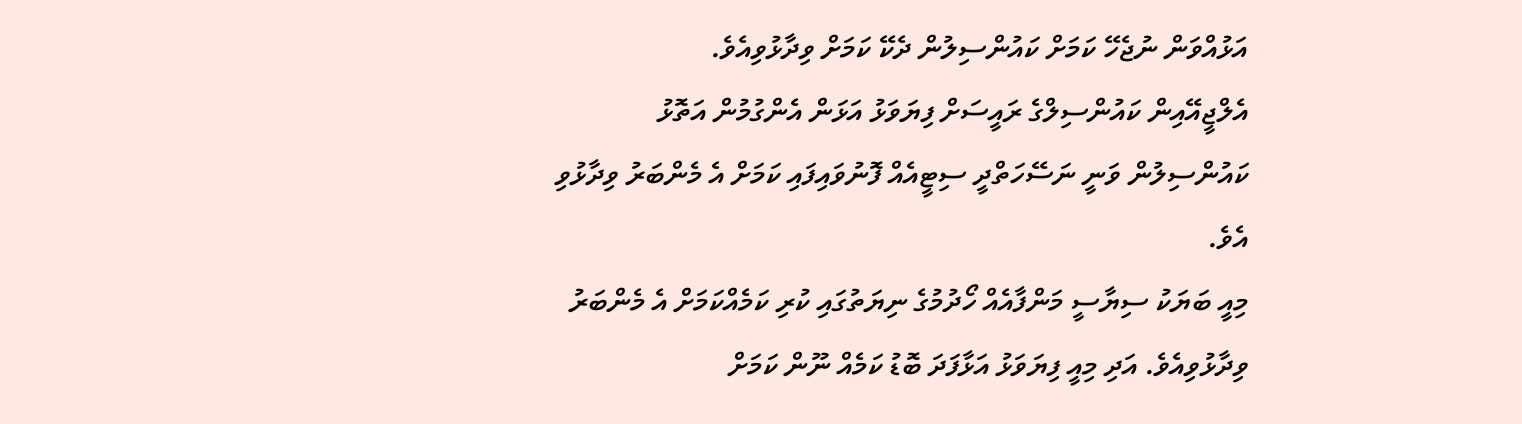އަޅުއްވަން ނުޖެހޭ ކަމަށް ކައުންސިލުން ދެކޭ ކަމަށް ވިދާޅުވިއެވެ.
އެލްޖީއޭއިން ކައުންސިލްގެ ރައީސަށް ފިޔަވަޅު އަޅަން އެންގުމުން އަތޮޅު ކައުންސިލުން ވަނީ ނަސޭހަތްދީ ސިޓީއެއް ފޮނުވައިފައި ކަމަށް އެ މެންބަރު ވިދާޅުވި އެވެ.
މިއީ ބަޔަކު ސިޔާސީ މަންފާއެއް ހޯދުމުގެ ނިޔަތުގައި ކުރި ކަމެއްކަމަށް އެ މެންބަރު ވިދާޅުވިއެވެ. އަދި މިއީ ފިޔަވަޅު އަޅާފަދަ ބޮޑު ކަމެއް ނޫން ކަމަށް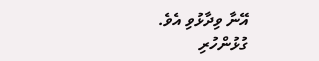އޭނާ ވިދާޅުވި އެވެ.
ގުޅުންހުރި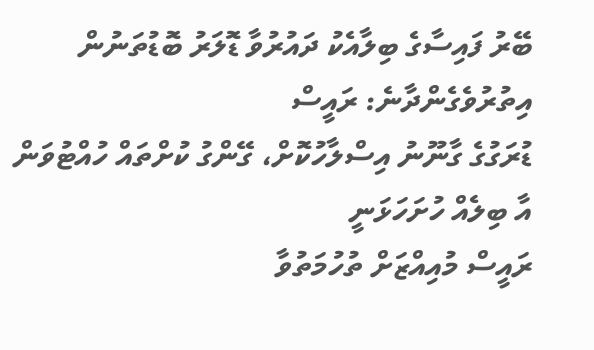ބޭރު ފައިސާގެ ބިލާއެކު ދައުރުވާ ޑޮލަރު ބޮޑުތަނުން އިތުރުވެގެންދާނެ: ރައީސް
ޑުރަގުގެ ގާނޫނު އިސްލާހުކޮށް، ގޭންގު ކުށްތައް ހުއްޓުވަން އާ ބިލެއް ހުށަހަޅަނީ
ރައީސް މުއިއްޒަށް ތުހުމަތުވާ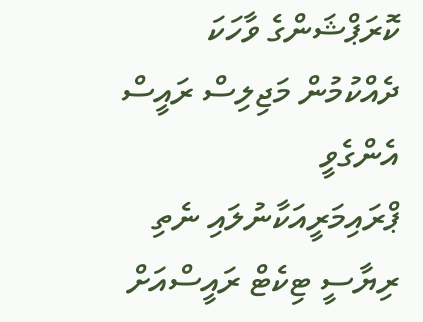ކޮރަޕްޝަންގެ ވާހަކަ ދެއްކުމުން މަޖިލިސް ރައީސް އެންގެވީ
ޕްރައިމަރީއަކާނުލައި ނެތި ރިޔާސީ ޓިކެޓް ރައީސްއަށް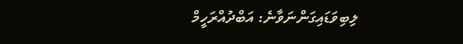ލިބިވަޑައިގަންނަވާނެ: އަބްދުއްރަހީމް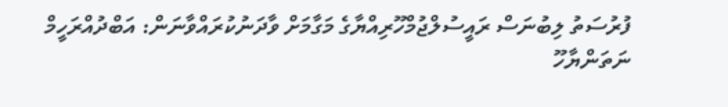ފުރުސަތު ލިބުނަސް ރައީސުލްޖުމްހޫރިއްޔާގެ މަގާމަށް ވާދަނުކުރައްވާނަން: އަބްދުއްރަހީމް
ނަތަންޔާހޫ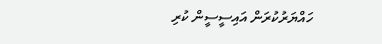ހައްޔަރުކުރަން އައިސީސީން ކުރި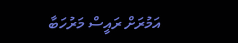އަމުރަށް ރައީސް މަރުހަބާ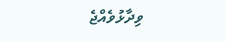ވިދާޅުވެއްޖެ